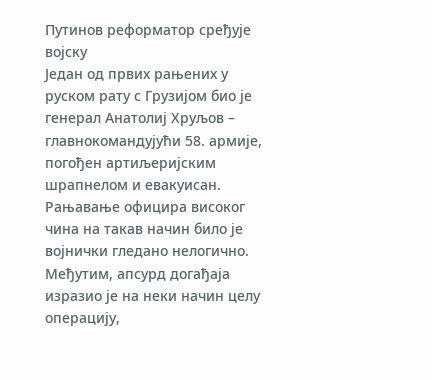Путинов реформатор сређује војску
Један од првих рањених у руском рату с Грузијом био је генерал Анатолиј Хруљов – главнокомандујући 58. армије, погођен артиљеријским шрапнелом и евакуисан. Рањавање официра високог чина на такав начин било је војнички гледано нелогично. Међутим, апсурд догађаја изразио је на неки начин целу операцију,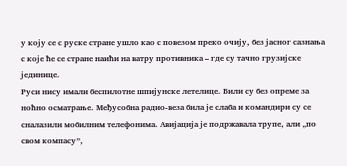у коју се с руске стране ушло као с повезом преко очију, без јасног сазнања с које ће се стране наићи на ватру противника – где су тачно грузијске јединице.
Руси нису имали беспилотне шпијунске летелице. Били су без опреме за ноћно осматрање. Међусобна радио-веза била је слаба и командири су се сналазили мобилним телефонима. Авијација је подржавала трупе, али „по свом компасу”,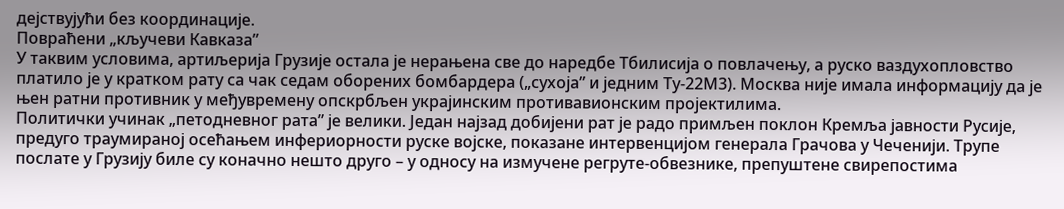дејствујући без координације.
Повраћени „кључеви Кавказа”
У таквим условима, артиљерија Грузије остала је нерањена све до наредбе Тбилисија о повлачењу, а руско ваздухопловство платило је у кратком рату са чак седам оборених бомбардера („сухоја” и једним Ту-22М3). Москва није имала информацију да је њен ратни противник у међувремену опскрбљен украјинским противавионским пројектилима.
Политички учинак „петодневног рата” је велики. Један најзад добијени рат је радо примљен поклон Кремља јавности Русије, предуго траумираној осећањем инфериорности руске војске, показане интервенцијом генерала Грачова у Чеченији. Трупе послате у Грузију биле су коначно нешто друго – у односу на измучене регруте-обвезнике, препуштене свирепостима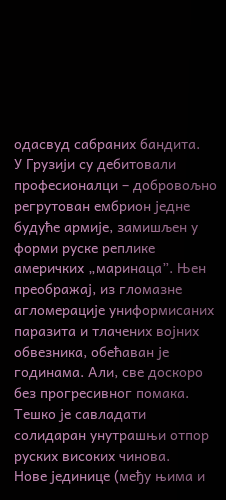одасвуд сабраних бандита.
У Грузији су дебитовали професионалци – добровољно регрутован ембрион једне будуће армије, замишљен у форми руске реплике америчких „маринаца”. Њен преображај, из гломазне агломерације униформисаних паразита и тлачених војних обвезника, обећаван је годинама. Али, све доскоро без прогресивног помака. Тешко је савладати солидаран унутрашњи отпор руских високих чинова.
Нове јединице (међу њима и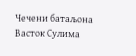Чечени батаљона Васток Сулима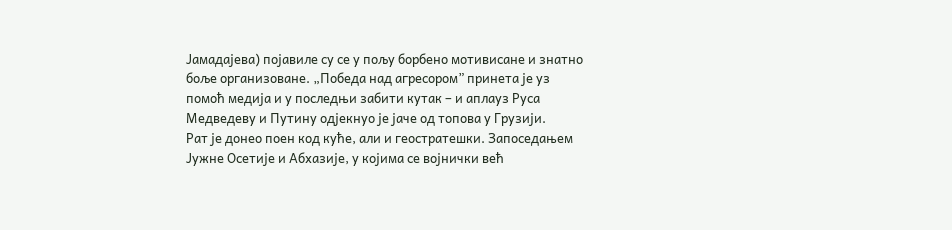Јамадајева) појавиле су се у пољу борбено мотивисане и знатно боље организоване. „Победа над агресором” принета је уз помоћ медија и у последњи забити кутак – и аплауз Руса Медведеву и Путину одјекнуо је јаче од топова у Грузији.
Рат је донео поен код куће, али и геостратешки. Запоседањем Јужне Осетије и Абхазије, у којима се војнички већ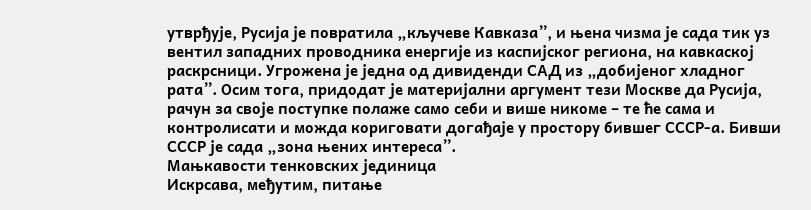утврђује, Русија је повратила „кључеве Кавказа”, и њена чизма је сада тик уз вентил западних проводника енергије из каспијског региона, на кавкаској раскрсници. Угрожена је једна од дивиденди САД из „добијеног хладног рата”. Осим тога, придодат је материјални аргумент тези Москве да Русија, рачун за своје поступке полаже само себи и више никоме – те ће сама и контролисати и можда кориговати догађаје у простору бившег СССР-а. Бивши СССР је сада „зона њених интереса”.
Мањкавости тенковских јединица
Искрсава, међутим, питање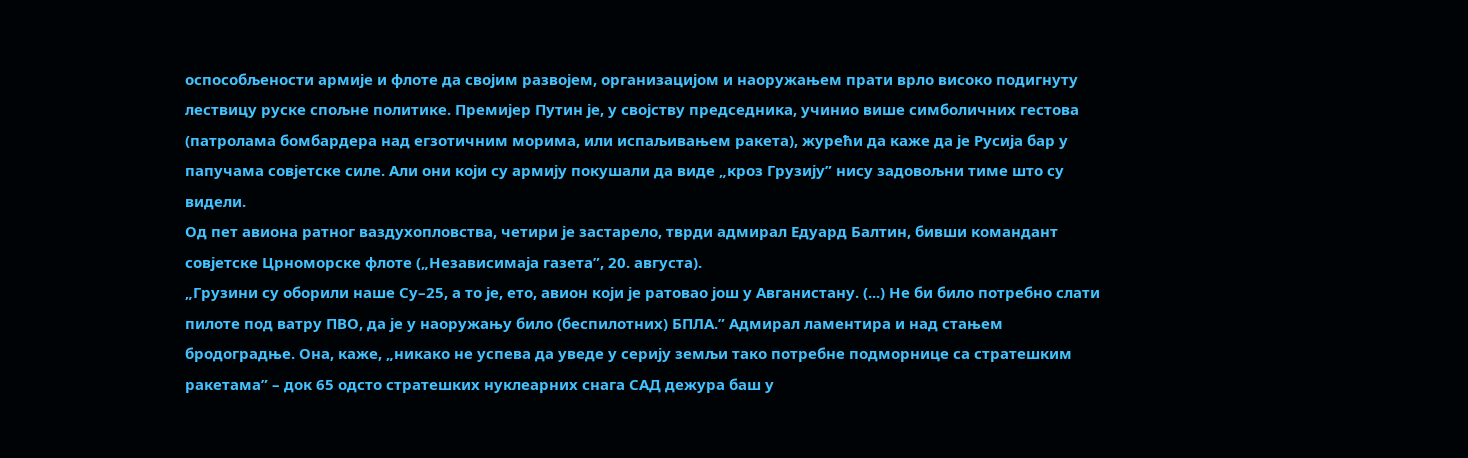оспособљености армије и флоте да својим развојем, организацијом и наоружањем прати врло високо подигнуту лествицу руске спољне политике. Премијер Путин је, у својству председника, учинио више симболичних гестова (патролама бомбардера над егзотичним морима, или испаљивањем ракета), журећи да каже да је Русија бар у папучама совјетске силе. Али они који су армију покушали да виде „кроз Грузију” нису задовољни тиме што су видели.
Од пет авиона ратног ваздухопловства, четири је застарело, тврди адмирал Едуард Балтин, бивши командант совјетске Црноморске флоте („Независимаја газета”, 20. августа).
„Грузини су оборили наше Су–25, а то је, ето, авион који је ратовао још у Авганистану. (...) Не би било потребно слати пилоте под ватру ПВО, да је у наоружању било (беспилотних) БПЛА.” Адмирал ламентира и над стањем бродоградње. Она, каже, „никако не успева да уведе у серију земљи тако потребне подморнице са стратешким ракетама” – док 65 одсто стратешких нуклеарних снага САД дежура баш у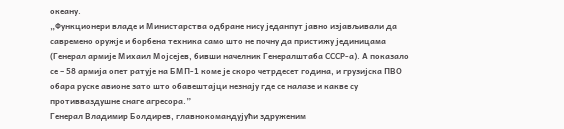океану.
„Функционери владе и Министарства одбране нису једанпут јавно изјављивали да савремено оружје и борбена техника само што не почну да пристижу јединицама (Генерал армије Михаил Мојсејев, бивши начелник Генералштаба СССР-а). А показало се – 58 армија опет ратује на БМП-1 коме је скоро четрдесет година, и грузијска ПВО обара руске авионе зато што обавештајци незнају где се налазе и какве су противваздушне снаге агресора.”
Генерал Владимир Болдирев, главнокомандујући здруженим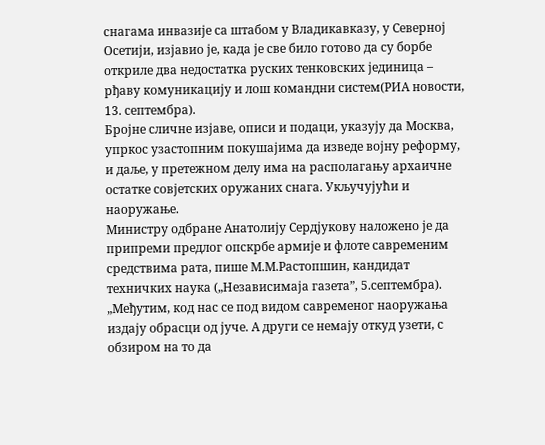снагама инвазије са штабом у Владикавказу, у Северној Осетији, изјавио је, када је све било готово да су борбе откриле два недостатка руских тенковских јединица – рђаву комуникацију и лош командни систем(РИА новости, 13. септембра).
Бројне сличне изјаве, описи и подаци, указују да Москва, упркос узастопним покушајима да изведе војну реформу, и даље, у претежном делу има на располагању архаичне остатке совјетских оружаних снага. Укључујући и наоружање.
Министру одбране Анатолију Сердјукову наложено је да припреми предлог опскрбе армије и флоте савременим средствима рата, пише М.М.Растопшин, кандидат техничких наука („Независимаја газета”, 5.септембра).
„Међутим, код нас се под видом савременог наоружања издају обрасци од јуче. А други се немају откуд узети, с обзиром на то да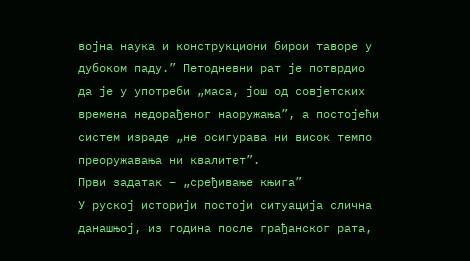војна наука и конструкциони бирои таворе у дубоком паду.” Петодневни рат је потврдио да је у употреби „маса, још од совјетских времена недорађеног наоружања”, а постојећи систем израде „не осигурава ни висок темпо преоружавања ни квалитет”.
Први задатак – „сређивање књига”
У руској историји постоји ситуација слична данашњој, из година после грађанског рата,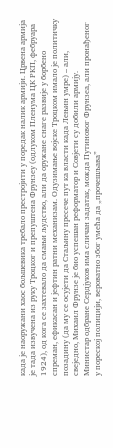када је наоружани хаос бољшевика требало престројити у поредак налик армији. Црвена армија је тада извучена из руку Троцког и препуштена Фрунзеу (одлуком Пленума ЦК РКП, фебруара 1924), од кога се захтевало да смањи људство, али да оружане снаге развије у борбено спреман, ефикасан и јефтин ратни механизам. Одузимање војске Троцком имало је политичку позадину (да му се осујети да Стаљину пресече пут ка власти када Лењин умре) – али, свеједно, Михаил Фрунзе је био успешан реформатор и Совјети су добили армију.
Министар одбране Сердјуков има сличан задатак, можда Путиновог Фрунзеа, али пронађеног у пореској полицији, вероватно због умећа да „прочешљава”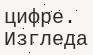цифре. Изгледа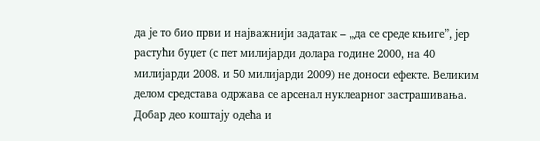да је то био први и најважнији задатак – „да се среде књиге”, јер растући буџет (с пет милијарди долара године 2000, на 40 милијарди 2008. и 50 милијарди 2009) не доноси ефекте. Великим делом средстава одржава се арсенал нуклеарног застрашивања. Добар део коштају одећа и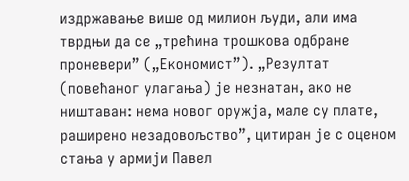издржавање више од милион људи, али има тврдњи да се „трећина трошкова одбране проневери” („Економист”). „Резултат (повећаног улагања) је незнатан, ако не ништаван: нема новог оружја, мале су плате, раширено незадовољство”, цитиран је с оценом стања у армији Павел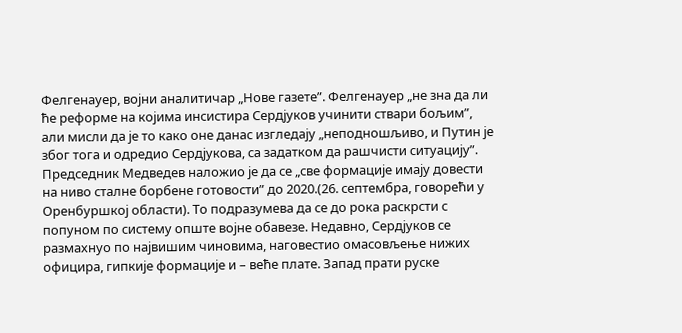Фелгенауер, војни аналитичар „Нове газете”. Фелгенауер „не зна да ли ће реформе на којима инсистира Сердјуков учинити ствари бољим”, али мисли да је то како оне данас изгледају „неподношљиво, и Путин је због тога и одредио Сердјукова, са задатком да рашчисти ситуацију”.
Председник Медведев наложио је да се „све формације имају довести на ниво сталне борбене готовости” до 2020.(26. септембра, говорећи у Оренбуршкој области). То подразумева да се до рока раскрсти с попуном по систему опште војне обавезе. Недавно, Сердјуков се размахнуо по највишим чиновима, наговестио омасовљење нижих официра, гипкије формације и – веће плате. Запад прати руске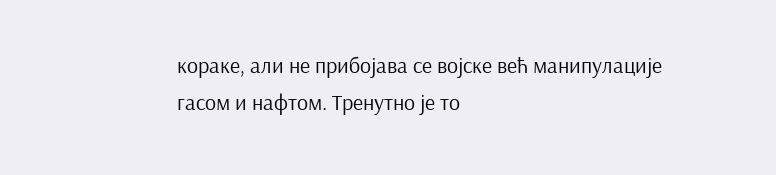кораке, али не прибојава се војске већ манипулације гасом и нафтом. Тренутно је то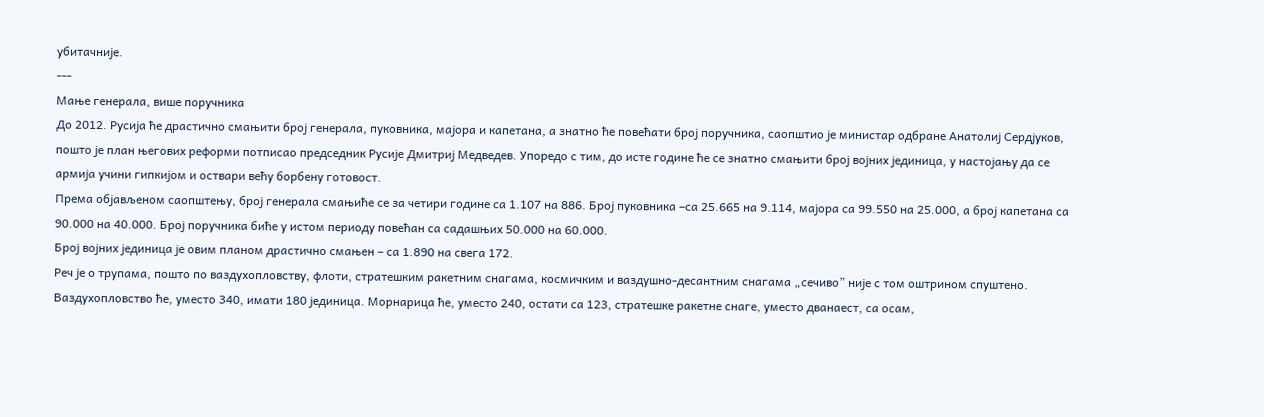убитачније.
---
Мање генерала, више поручника
До 2012. Русија ће драстично смањити број генерала, пуковника, мајора и капетана, а знатно ће повећати број поручника, саопштио је министар одбране Анатолиј Сердјуков, пошто је план његових реформи потписао председник Русије Дмитриј Медведев. Упоредо с тим, до исте године ће се знатно смањити број војних јединица, у настојању да се армија учини гипкијом и оствари већу борбену готовост.
Према објављеном саопштењу, број генерала смањиће се за четири године са 1.107 на 886. Број пуковника –са 25.665 на 9.114, мајора са 99.550 на 25.000, а број капетана са 90.000 на 40.000. Број поручника биће у истом периоду повећан са садашњих 50.000 на 60.000.
Број војних јединица је овим планом драстично смањен – са 1.890 на свега 172.
Реч је о трупама, пошто по ваздухопловству, флоти, стратешким ракетним снагама, космичким и ваздушно-десантним снагама „сечиво” није с том оштрином спуштено. Ваздухопловство ће, уместо 340, имати 180 јединица. Морнарица ће, уместо 240, остати са 123, стратешке ракетне снаге, уместо дванаест, са осам,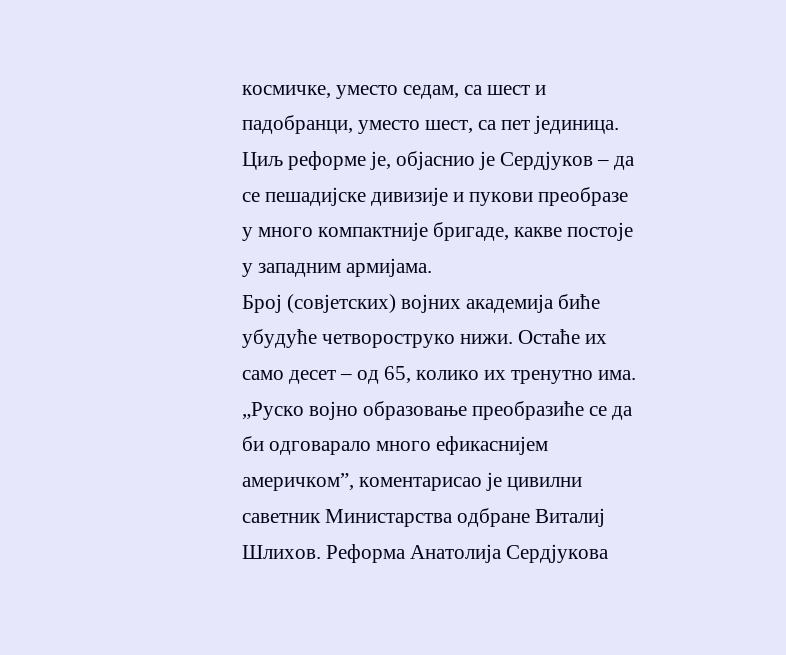космичке, уместо седам, са шест и падобранци, уместо шест, са пет јединица.
Циљ реформе је, објаснио је Сердјуков – да се пешадијске дивизије и пукови преобразе у много компактније бригаде, какве постоје у западним армијама.
Број (совјетских) војних академија биће убудуће четвороструко нижи. Остаће их само десет – од 65, колико их тренутно има.
„Руско војно образовање преобразиће се да би одговарало много ефикаснијем америчком”, коментарисао је цивилни саветник Министарства одбране Виталиј Шлихов. Реформа Анатолија Сердјукова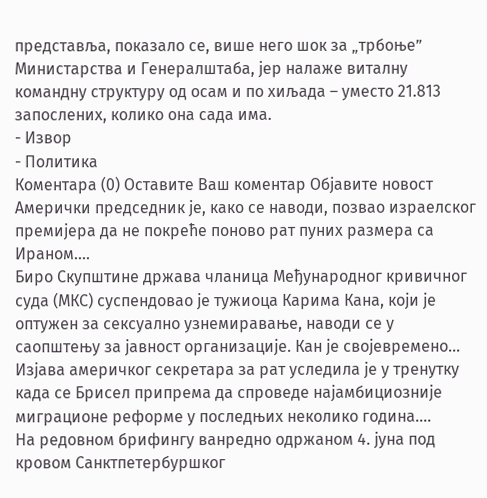представља, показало се, више него шок за „трбоње” Министарства и Генералштаба, јер налаже виталну командну структуру од осам и по хиљада – уместо 21.813 запослених, колико она сада има.
- Извор
- Политика
Коментара (0) Оставите Ваш коментар Објавите новост
Амерички председник је, како се наводи, позвао израелског премијера да не покреће поново рат пуних размера са Ираном....
Биро Скупштине држава чланица Међународног кривичног суда (МКС) суспендовао је тужиоца Карима Кана, који је оптужен за сексуално узнемиравање, наводи се у саопштењу за јавност организације. Кан је својевремено...
Изјава америчког секретара за рат уследила је у тренутку када се Брисел припрема да спроведе најамбициозније миграционе реформе у последњих неколико година....
На редовном брифингу ванредно одржаном 4. јуна под кровом Санктпетербуршког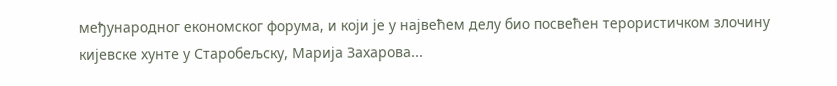међународног економског форума, и који је у највећем делу био посвећен терористичком злочину кијевске хунте у Старобељску, Марија Захарова...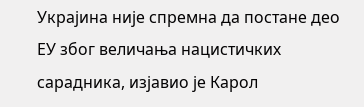Украјина није спремна да постане део ЕУ због величања нацистичких сарадника, изјавио је Карол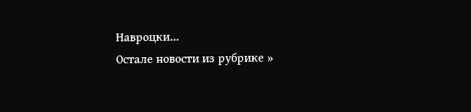Навроцки...
Остале новости из рубрике »